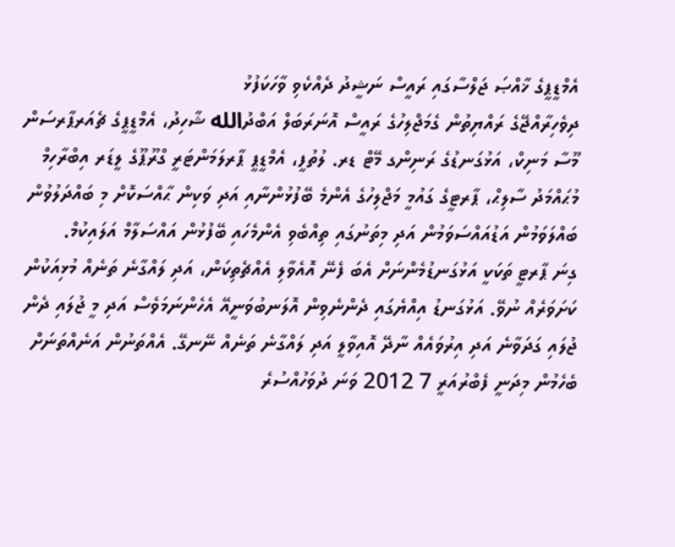އެމްޑީޕީގެ ޚާއްޞަ ޖަލްސާގައި ރައީސް ނަޝީދު ދެއްކެވި ވާހަކަފުޅު
ދިވެހިރާއްޖޭގެ ރައްޔިތުން ގެމަޖްލިހުގެ ރައީސް އޮނަރަބަލް އަބްދުالله ޝާހިދު، އެމްޑީޕީގެ ޗެއަރޕާރސަން މޫސާ މަނިކް، އަޅުގަނޑުގެ ރަނިންގ މޭޓް ޑރ. ލުތުފީ، އެމްޑީޕީ ޕާރލަމަންޓަރީ ގްރޫޕޫގެ ލީޑަރ އިބްރާހިމް މުޙައްމަދު ސާލިޙް، ޕާރޓީގެ ގައުމީ މަޖްލިހުގެ އެންމެ ބޭފުޅުންނާއި އަދި ވަކިން ޙާއްސަކޮށް މި ބައްދަލުވުން ބައްލަވަމުން އަޑުއައްސަވަމުން އަދި މިތަނުގައި ތިއްބެވި އެންމެހައި ބޭފުޅުން އައްސަލާމް އަލައިކުމް.
ގިނަ ޕާރޓީ ތަކަކީ އަޅުގަނޑުމެންނަށް އެބަ ފެނޭ އޮއެވާލި އެއްޗެތިކަން، އަދި ލައްގާނެ ތަނެއް މުޅިއަކުން ކަށަވަރެއް ނުވޭ. އަޅުގަނޑު އިއްޔެގައި ދެންނެވިން އޮލަނބުވަނީއޭ އެހެންނަމަވެސް އަދި މީ ޖުލައި ދެން ޖުލައި ގަދަވާނެ އަދި އިރުވައެއް ނާދޭ އޮއިވާލީ އަދި ލައްގާނެ ތަނެއް ނޭނގޭ. އެއްތަނުން އަނެއްތަނަށް ބެހެމުން މިދަނީ ފެބްރުއަރީ 7 2012 ވަނަ ދުވަހުއްސުރެ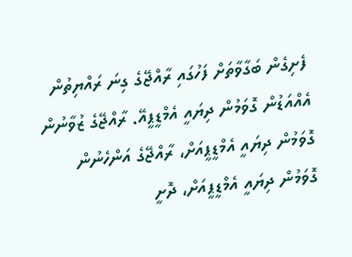ފެށިގެން ބަގާވާތަށް ފަހުގައި ރާއްޖޭގެ ގިނަ ރައްޔިތުން އެއްއަޑުން ގޮވަމުން ދިޔައީ އެމްޑީޕީއޭ. ރާއްޖޭގެ ޒުވާނުން ގޮވަމުން ދިޔައީ އެމްޑީޕީއަށް، ރާއްޖޭގެ އަންހެނުން ގޮވަމުން ދިޔައީ އެމްޑީޕީއަށް، ދޮށީ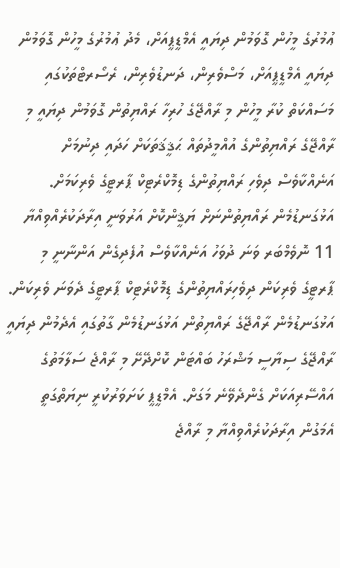ޢުމުރުގެ މީހުން ގޮވަމުން ދިޔައީ އެމްޑީޕީއަށް، މެދު ޢުމުރުގެ މީހުން ގޮވަމުން ދިޔައީ އެމްޑީޕީއަށް، މަސްވެރިން، ދަނޑުވެރިން، ރެސޯރޓްތަކުގައި މަސައްކަތް ކުރާ މީހުން މި ރާއްޖޭގެ ހުރިހާ ރައްޔިތުން ގޮވަމުން ދިޔައީ މި ރާއްޖޭގެ ރައްޔިތުންގެ އުއްމީދުތައް ޙަޤީޤަތަކަށް ހަދައި ދިނުމަށް އަނެއްކާވެސް ދިވެހި ރައްޔިތުންގެ ޑިމޮކްރެޓިކް ޕާރޓީގެ ވެރިކަމަށް.
އަޅުގަނޑުމެން ރައްޔިތުންނަށް ޔަޤީންކޮށް އަރުވަނީ އިރާދަކުރެއްވިއްޔާ 11 ނޮވެމްބަރ ވަނަ ދުވަހު އަނެއްކާވެސް އުފެދިގެން އަންނާނީ މި ޕާރޓީގެ ވެރިކަން ދިވެހިރައްޔިތުންގެ ޑިމޮކްރެޓިކް ޕާރޓީގެ ދެވަނަ ވެރިކަން. އަޅުގަނޑުމެން ރާއްޖޭގެ ރައްޔިތުން އަޅުގަނޑުމެން ގާތުގައި އެދެމުން ދިޔައީ ރާއްޖޭގެ ސިޔާސީ މަޝްރަހު ބައްޓަން ކޮށްދޭށޭ މި ރާއްޖެ ސަލާމަތުގެ އައްސޭރިއަކަށް ގެންދެވޭނެ މަގަށް. އެމްޑީޕީ ކަށަވަރުކުރީ ނިޔަތްގަތީ އެމަގުން އިރާދަކުރެއްވިއްޔާ މި ރާއްޖެ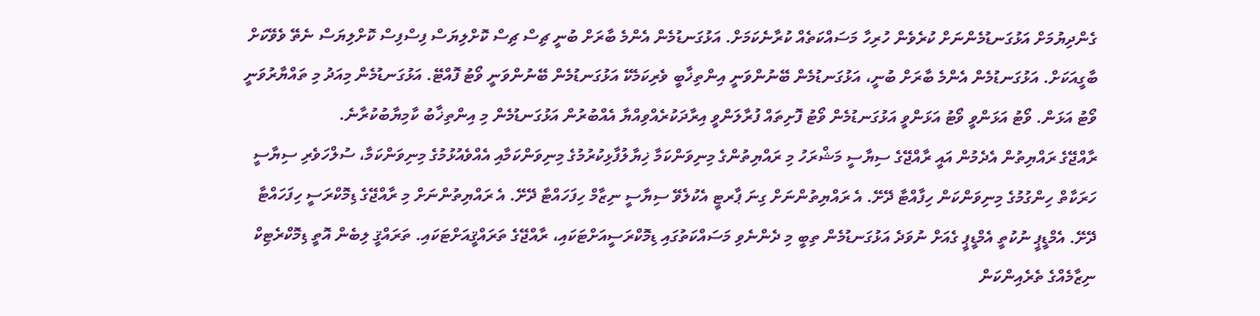ގެންދިޔުމަށް އަޅުގަނޑުމެންނަށް ކުރެވެން ހުރިހާ މަސައްކަތެއް ކުރާނެކަމަށް. އަޅުގަނޑުމެން އެންމެ ބާރަށް ބުނީ ޗިސް ޗިސް ކޮށްލިޔަސް ފިސްފިސް ކޮށްލިޔަސް ނެތޭ ވެވޭކަށް ބާގީއަކަށް. އަޅުގަނޑުމެން އެންމެ ބާރަށް ބުނީ، އަޅުގަނޑުމެން ބޭނުންވަނީ އިންތިޚާބީ ވެރިކަމެކޭ އަޅުގަނޑުމެން ބޭނުންވަނީ ވޯޓު ފޮއްޓޭ. އަޅުގަނޑުމެން މިއަދު މި ތައްޔާރުވަނީ ވޯޓު އަޅަން. ވޯޓު އަޅަންވީ ވޯޓު އަޅަންވީ އަޅުގަނޑުމެން ވޯޓު ފޮށިތައް ފުރާލަންވީ އިރާދަކުރެއްވިއްޔާ އެއްބުރުން އަޅުގަނޑުމެން މި އިންތިޚާބު ކާމިޔާބުކުރާނެ.
ރާއްޖޭގެ ރައްޔިތުން އެދެމުން އައީ ރާއްޖޭގެ ސިޔާސީ މަޝްރަހު މި ރައްޔިތުންގެ މިނިވަންކަމާ ޚިޔާލުފާޅިކުރުމުގެ މިނިވަންކަމާއި އެއްވެއުޅުމުގެ މިނިވަންކަމާ، ސުލްހަވެރި ސިޔާސީ ހަރަކާތް ހިންގުމުގެ މިނިވަންކަން ހިފާއްޓާ ދޭށޭ. އެ ރައްޔިތުންނަށް ގިނަ ޕާރޓީ އެކުލެވޭ ސިޔާސީ ނިޒާމް ހިފަހައްޓާ ދޭށޭ. އެ ރައްޔިތުންނަށް މި ރާއްޖޭގެ ޑިމޮކްރަސީ ހިފަހައްޓާ ދޭށޭ. އެމްޑީޕީ ނުކުތީ އެމްޑީޕީ ގެއަށް ނުވަދެ އަޅުގަނޑުމެން ތިބީ މި ދެންނެވި މަސައްކަތުގައި ޑިމޮކްރަސީއަށްޓަކައި، ރާއްޖޭގެ ތަރައްޤީއަށްޓަކައި. ތަރައްޤީ ލިބެން އޮތީ ޑިމޮކްރެޓިކް ނިޒާމެއްގެ ތެރެއިންކަން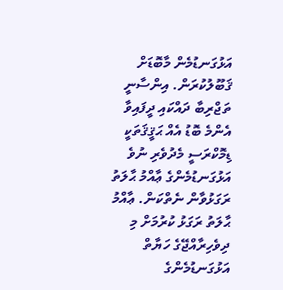އަޅުގަނޑުމެން މާބޮޑަށް ޤަބޫލުކުރަން. އިންސާނީ ތަޖްރިބާ ދައްކައި ދީފައިވާ އެންމެ ބޮޑު އެއް ޙަޤީޤަތަކީ ޑިމޮކްރަސީ މެދުވެރި ނުވެ އަޅުގަނޑުމެންގެ ޢާއްމު ޙާލަތު ރަގަޅުވާން ނެތްކަން. ޢާއްމު ޙާލަތު ރަގަޅު ކުރުމަށް މި ދިވެހިރާއްޖޭގެ ހަޔާތް އަޅުގަނޑުމެންގެ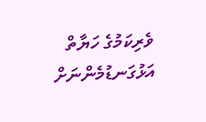ވެރިކަމުގެ ހަޔާތް އަޅުގަނޑުމެންނަށް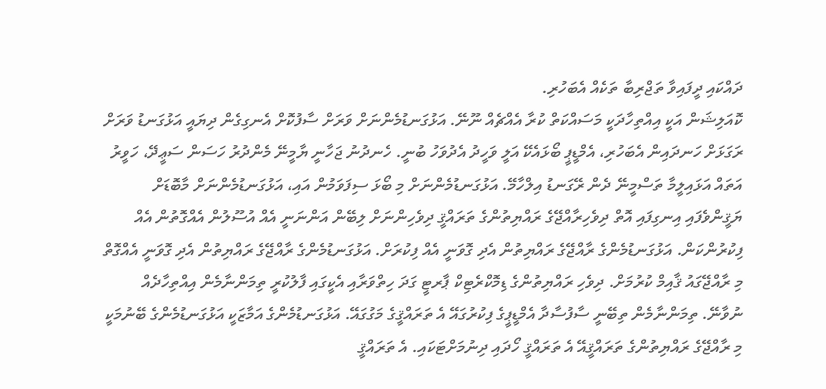ދައްކައި ދީފައިވާ ތަޖްރިބާ ތަކެއް އެބަހުރި.
ކޮއަލިޝަން އަކީ އިއްތިހާދަކީ މަސައްކަތް ކުރާ އެއްޗެއް ނޫނޭ. އަޅުގަނޑުމެންނަށް ވަރަށް ސާފުކޮށް އެނގިގެން ދިޔައީ އަޅުގަނޑު ވަރަށް ރަގަޅަށް ހަނދައިން އެބަހުރި، އެމްޑީޕީ ބޯޅައެކޭ އަލީ ވަހީދު އެދުވަހު ބުނީ. ހެނދުނު ޖަހާނީ ޔާމީނޭ މެންދުރު ހަސަން ސަޢީދޭ، ހަވީރު އަތައް އަޅައިލީމާ ތަސްމީނޭ ދެން ރޭގަނޑު އިލްހާމޭ. އަޅުގަނޑުމެންނަށް މި ބޯޅަ ސިފަވަމުން އައި، އަޅުގަނޑުމެންނަށް މާބޮޑަށް ޔަޤީންވެފައި އިނގިފައި އޮތް ދިވެހިރާއްޖޭގެ ރައްޔިތުންގެ ތަރައްޤީ ދިވެހިންނަށް ލިބޭން އަންނަނީ އެއް އުސޫލުން އެއްގޮތުން އެއް ފިކުރުންކަން. އަޅުގަނޑުމެންގެ ރާއްޖޭގެ ރައްޔިތުން އެދި ގޮވަނީ އެއް ފިކުރަށް. އަޅުގަނޑުމެންގެ ރާއްޖޭގެ ރައްޔިތުން އެދި ގޮވަނީ އެއްގޮތް މި ރާއްޖޭގައު ޤާއިމް ކުރުމަށް. ދިވެހި ރައްޔިތުންގެ ޑިމޮކްރެޓިކް ޕާރޓީ ގަދަ ހިތްވަރާއި އެކީގައި ފާލުކުރީ ތިމަންނާމެން އިއްތިހާދެއް ނުވާނޭ. ތިމަންނާމެން ތިބޭނީ ސާފުސާދާ އެމްޑީޕީގެ ފިކުރުގައޭ އެ ތަރައްޤީގެ މަގުގައޭ. އަޅުގަނޑުމެންގެ އަމާޒަކީ އަޅުގަނޑުމެންގެ ބޭނުމަކީ މި ރާއްޖޭގެ ރައްޔިތުންގެ ތަރައްޤީއޭ އެ ތަރައްޤީ ހޯދައި ދިނުމަށްޓަކައި. އެ ތަރައްޤީ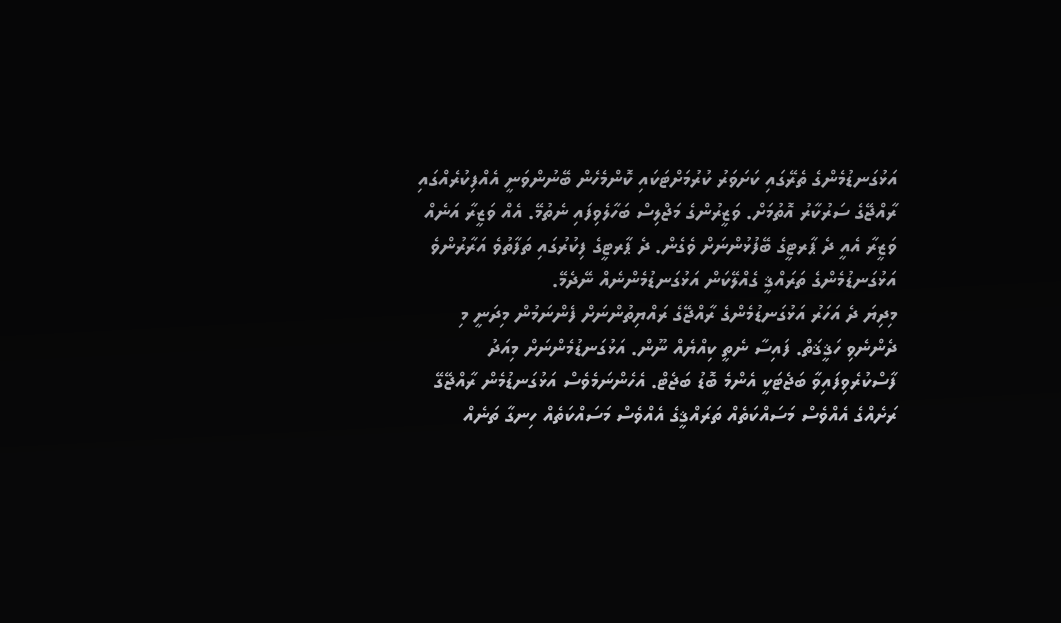އަޅުގަނޑުމެންގެ ތެރޭގައި ކަށަވަރު ކުރުމަށްޓަކައި ކޮންމެހެން ބޭނުންވަނީ އެއްފިކުރެއްގައި ރާއްޖޭގެ ސަރުކާރު އޮތުމަށް. ވަޒީރުންގެ މަޖްލިސް ބަހާލެވިފައި ނެތުމޭ. އެއް ވަޒީރާ އަނެއް ވަޒީރާ އެއީ ދެ ޕާރޓީގެ ބޭފުޅުންނަށް ވެގެން. ދެ ޕާރޓީގެ ފިކުރުގައި ތަފާތުވެ އަރާރުންވެ އަޅުގަނޑުމެންގެ ތަރައްޤީ ގެއްލޭކަން އަޅުގަނޑުމެންނެއް ނޭދެމޭ.
މިދިޔަ ދެ އަހަރު އަޅުގަނޑުމެންގެ ރާއްޖޭގެ ރައްޔިތުންނަށް ފެންނަމުން މިދަނީ މި ދެންނެވި ހަޤީޤަތް. ފައިސާ ނެތީ ކިއްޔެއް ނޫން. އަޅުގަނޑުމެންނަށް މިއަދު ފާސްކުރެވިފައިވާ ބަޖެޓަކީ އެންމެ ބޮޑު ބަޖެޓް. އެހެންނަމެވެސް އަޅުގަނޑުމެން ރާއްޖޭގޭ ރަށެއްގެ އެއްވެސް މަސައްކަތެއް ތަރައްޤީގެ އެއްވެސް މަސައްކަތެއް ހިނގާ ތަނެއް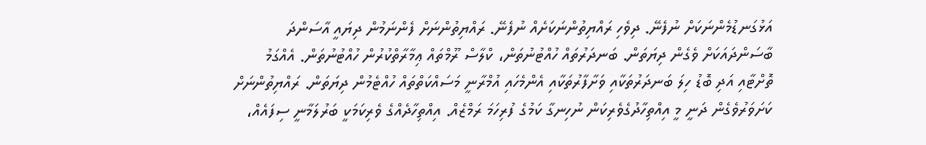އަޅުގަނޑުމެންނަކަށް ނުފެނޭ. ދިވެހި ރައްޔިތުންނަކަށެއް ނުފެނޭ. ރައްޔިތުންނަށް ފެންނަމުން ދިޔައީ އާސަންދަ ބާސަންދައަކަށް ވެގެން ދިޔަތަން. ބަނދަރުތައް ހުއްޓުނުތަން، ކްލާސް ރޫމްތައް ޢިމާރާތްކުރުން ހުއްޓުނުތަން. އެއްގަމު ތޮށްޓާއި އަދި ބޮޑު ހިލަ ބަނދަރުތަކާއި ވަށާފާރުތަކާއި އެންމެހައި އުމްރާނީ މަސައްކަތްތައް ހުއްޓެމުން ދިޔަތަން. ރައްޔިތުންނަށް ކަށަވަރުވެގެން ދަނީ މީ އިއްތިހާދުގެވެރިކަން ނުހިނގާ ކަމުގެ ފުރިހަމަ ރަމްޒެއް. އިއްތިހާދެއްގެ ވެރިކަމަކީ ބަރުލަމާނީ ސިފައެއް،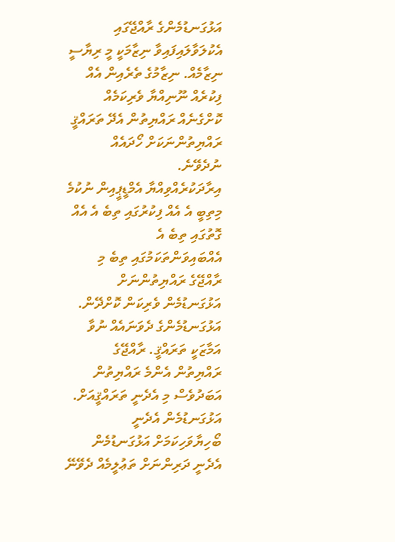އަޅުގަނޑުމެންގެ ރާއްޖޭގައި އެކުލަވާލައިފައިވާ ނިޒާމަކީ މީ ރިޔާސީ ނިޒާމެއް. ނިޒާމުގެ ތެރެއިން އެއް ފިކުރެއް ނޫނިއްޔާ ވެރިކަމެއް ކޮށްގެނެއް ރައްޔިތުން އެދޭ ތަރައްޤީ ރައްޔިތުންނަކަށް ހޯދައެއް ނުދެވޭނެ.
އިރާދަކުރެއްވިއްޔާ އެމްޑީޕީއިން ނުކުމެ މިތިބީ އެ އެއް ފިކުރުގައި ތިބެ އެ އެއް ގޮތުގައި ތިބެ އެ އެއްބައިވަންތަކަމުގައި ތިބެ މި ރާއްޖޭގެ ރައްޔިތުންނަށް އަޅުގަނޑުމެން ވެރިކަން ކޮށްދޭން. އަޅުގަނޑުމެންގެ ދެވަނައެއް ނުވާ އަމާޒަކީ ތަރައްޤީ. ރާއްޖޭގެ ރައްޔިތުން އެންމެ ރައްޔިތުން އަބަދުވެސް މި އެދެނީ ތަރައްޤީއަށް. އަޅުގަނޑުމެން އެދެނީ ބޯހިޔާވަހިކަމަށް އަޅުގަނޑުމެން އެދެނީ ދަރިންނަށް ތަޢުލީމެއް ދެވޭނޭ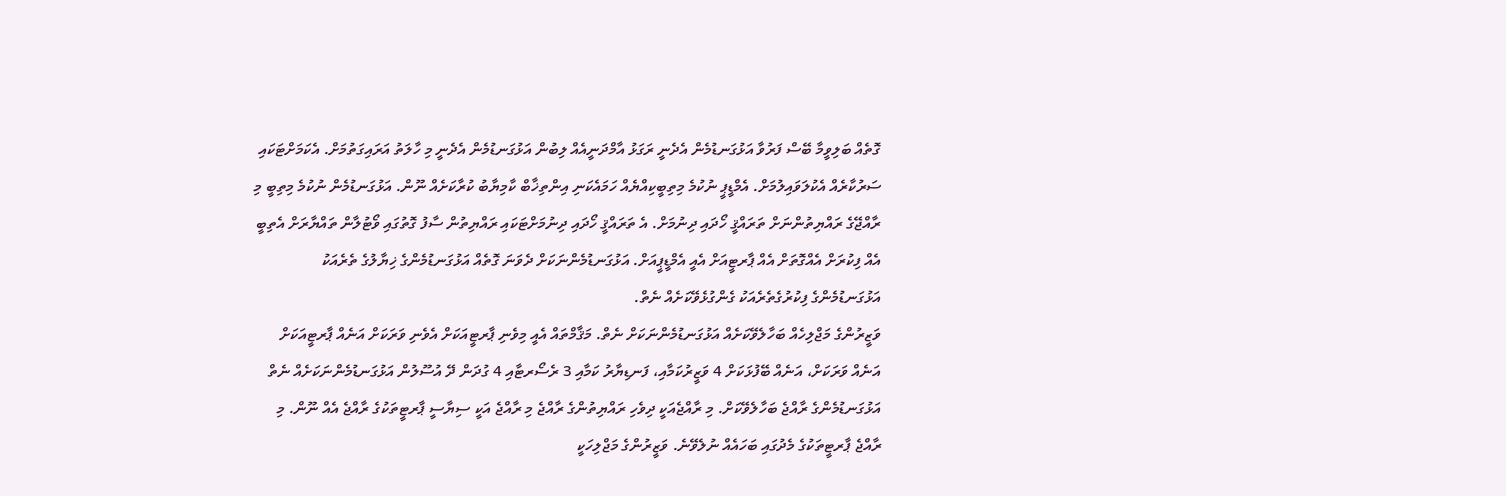ގޮތެއް ބަލިވީމާ ބޭސް ފަރުވާ އަޅުގަނޑުމެން އެދެނީ ރަގަޅު އާމްދަނީއެއް ލިބުން އަޅުގަނޑުމެން އެދެނީ މި ހާލަތު އަރައިގަތުމަށް. އެކަމަށްޓަކައި ސަރުކާރެއް އެކުލަވައިލުމަށް. އެމްޑީޕީ ނުކުމެ މިތިބީކިއްޔެއް ހަމައެކަނި އިންތިޚާބް ކާމިޔާބު ކުރާކަށެއް ނޫން. އަޅުގަނޑުމެން ނުކުމެ މިތިބީ މި ރާއްޖޭގެ ރައްޔިތުންނަށް ތަރައްޤީ ހޯދައި ދިނުމަށް. އެ ތަރައްޤީ ހޯދައި ދިނުމަށްޓަކައި ރައްޔިތުން ސާފު ގޮތުގައި ވޯޓުލާން ތައްޔާރަށް އެތިބީ އެއް ފިކުރަށް އެއްގޮތަށް އެއް ޕާރޓީއަށް އެއީ އެމްޑީޕީއަށް. އަޅުގަނޑުމެންނަކަށް ދެވަނަ ގޮތެއް އަޅުގަނޑުމެންގެ ޚިޔާލުގެ ތެރެއަކު އަޅުގަނޑުމެންގެ ފިކުރުގެތެރެއަކު ގެންގުޅެވޭކަށެއް ނެތް.
ވަޒީރުންގެ މަޖްލިހެއް ބަހާލެވޭކަށެއް އަޅުގަނޑުމެންނަކަށް ނެތް. މަޤާމްތައް އެއީ މިވެނި ޕާރޓީއަކަށް އެވެނި ވަރަކަށް އަނެއް ޕާރޓީއަކަށް އަނެއް ވަރަކަށް، އަނެއް ބޭފުޅަކަށް 4 ވަޒީރުކަމާއި، ފަނޑިޔާރު ކަމާއި 3 ރެސޯރޓާއި 4 ގުދަން ދޭ އުސޫލުން އަޅުގަނޑުމެންނަކަށެއް ނެތް އަޅުގަނޑުމެންގެ ރާއްޖެ ބަހާލެވޭކަށް. މި ރާއްޖެއަކީ ދިވެހި ރައްޔިތުންގެ ރާއްޖެ މި ރާއްޖެ އަކީ ސިޔާސީ ޕާރޓީތަކުގެ ރާއްޖެ އެއް ނޫން. މި ރާއްޖެ ޕާރޓީތަކުގެ މެދުގައި ބަހައެއް ނުލެވޭނެ. ވަޒީރުންގެ މަޖްލިހަކީ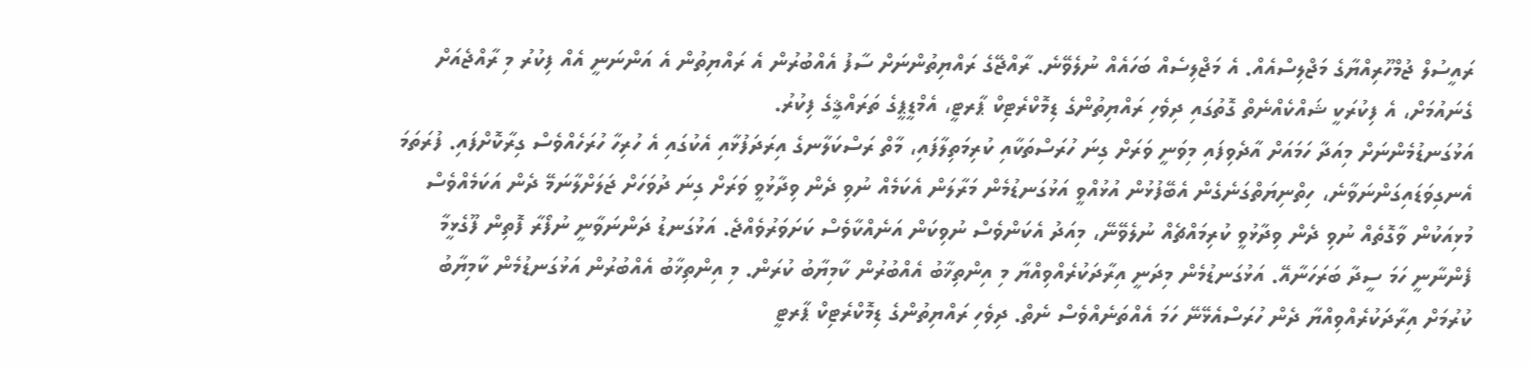ރައީސުލް ޖުމްހޫރިއްޔާގެ މަޖްލިސްއެއް. އެ މަޖްލިސެއް ބަހައެއް ނުލެވޭނެ. ރާއްޖޭގެ ރައްޔިތުންނަށް ސާފު އެއްބުރުން އެ ރައްޔިތުން އެ އަންނަނީ އެއް ފިކުރު މި ރާއްޖެއަށް ގެނައުމަށް، އެ ފިކުރަކީ ޝައްކެއްނެތް ގޮތުގައި ދިވެހި ރައްޔިތުންގެ ޑިމޮކްރެޓިކް ޕާރޓީ، އެމްޑީޕީގެ ތަރައްޤީގެ ފިކުރު.
އަޅުގަނޑުމެންނަށް މިއަދާ ހަމައަށް އާދެވިފައި މިވަނީ ވަރަށް ގިނަ ހުރަސްތަކާއި ކުރިމަތިލާފައި، މާތް ރަސްކަލާނގެ އިރަދަފުޅާއި އެކުގައި އެ ހުރިހާ ހުރަހެއްވެސް ގިރާކޮށްފައި. ފުރަތަމަ އެނގިވަޑައިގަންނަވާނެ، ހިތްނިޔަތްގަނެގެން އެބޭފުޅުން އުޅުއްވީ އަޅުގަނޑުމެން މަރާލަން އެކަމެއް ނުވި ދެން ވިދާޅުވީ ވަރަށް ގިނަ ދުވަހަށް ޖަލަށްލާނަމޭ ދެން އަކަމެއްވެސް މުޅިއަކުން ވާގޮތެއް ނުވި ދެން ވިދާޅުވީ ކުރިމައްޗެއް ނުލެވޭނޭ، މިއަދު އެކަންވެސް ނުވިކަން އަނެއްކާވެސް ކަށަވަރުވެއްޖެ. އަޅުގަނޑު ދަންނަވާނީ ނުފޯރާ ފޮތިން ފޫގެޅީމާ ފެންނާނީ ހަމަ ސީދާ ބަރަހަނާއޭ. އަޅުގަނޑުމެން މިދަނީ އިރާދަކުރެއްވިއްޔާ މި އިންތިޚާބު އެއްބުރުން ކާމިޔާބު ކުރަން. މި އިންތިޚާބު އެއްބުރުން އަޅުގަނޑުމެން ކާމިޔާބު ކުރުމަށް އިރާދަކުރެއްވިއްޔާ ދެން ހުރަސްއެޅޭނޭ ހަމަ އެއްތަނެއްވެސް ނެތް. ދިވެހި ރައްޔިތުންގެ ޑިމޮކްރެޓިކް ޕާރޓީ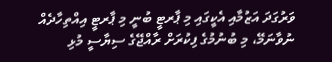ވަރުގަދަ އަޒުމާއި އެކީގައި މި ޕާރޓީ ބުނީ މި ޕާރޓީ އިއްތިހާދެއް ނުވާނަމޭ، މި ބުނުމުގެ ފިކުރަށް ރާއްޖޭގެ ސިޔާސީ މުޅި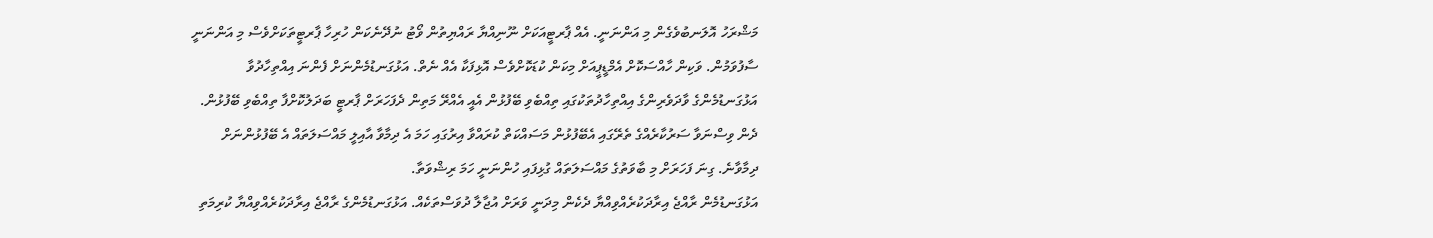މަޝްރަހު އޮލަނބުވެގެން މި އަންނަނީ. އެއް ޕާރޓީއަކަށް ނޫނިއްޔާ ރައްޔިތުން ވޯޓު ނުދޭނެކަން ހުރިހާ ޕާރޓީތަކަށްވެސް މި އަންނަނީ ސާފުވަމުން. ވަކިން ހާއްސަކޮށް އެމްޑީޕީއަށް މިކަން ކުޑަކޮށްވެސް އޮޅިފަކާ އެއް ނެތް. އަޅުގަނޑުމެންނަށް ފެންނަ އިއްތިހާދުވާ އަޅުގަނޑުމެންގެ ވާދަވެރިންގެ އިއްތިހާދުތަކުގައި ތިއްބެވި ބޭފުޅުން އެއީ އެއްރޭ މަތިން ދެފަހަރަށް ޕާރޓީ ބަދަލުކޮށްފާ ތިއްބެވި ބޭފުޅުން. ދެން ވިސްނަވާ ސަރުކާރެއްގެ ތެރޭގައި އެބޭފުޅުން މަސައްކަތް ކުރައްވާ އިރުގައި ހަމަ އެ ދިމާވާ އާއިލީ މައްސަލަތައް އެ ބޭފުޅުންނަށް ދިމާވާނެ. ގިނަ ފަހަރަށް މި ބާވަތުގެ މައްސަލަތައް ގުޅިފައި ހުންނަނީ ހަމަ ރިޝްވަތާ.
އަޅުގަނޑުމެން ރާއްޖެ އިރާދަކުރެއްވިއްޔާ ދެކެން މިދަނީ ވަރަށް އުޖާލާ ދުވަސްތަކެއް. އަޅުގަނޑުމެންގެ ރާއްޖެ އިރާދަކުރެއްވިއްޔާ ކުރިމަތި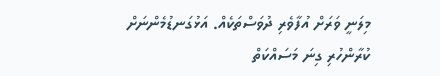މިލަނީ ވަރަށް އުފާވެރި ދުވަސްތަކެއް. އަޅުގަނޑުމެންނަށް ކުރާންހުރި ގިނަ މަސައްކަތް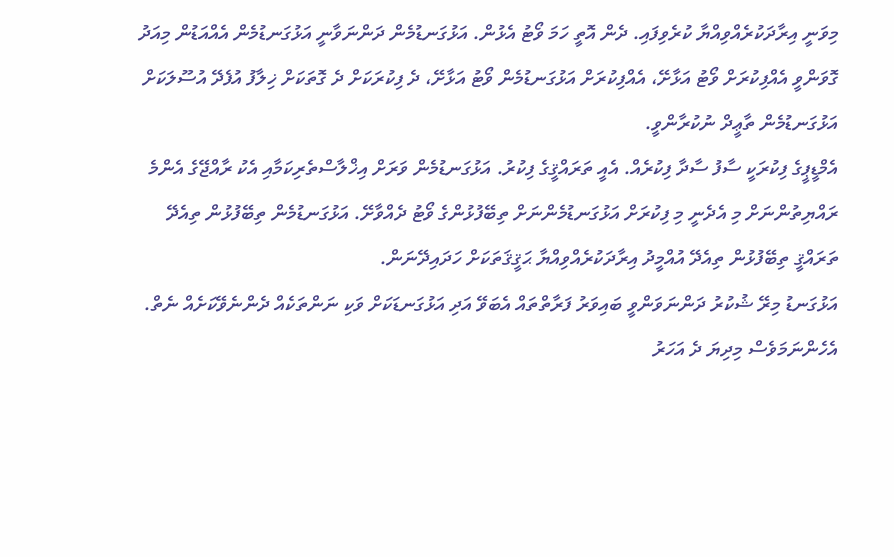މިވަނީ އިރާދަކުރެއްވިއްޔާ ކުރެވިފައި. ދެން އޮތީ ހަމަ ވޯޓު އެޅުން. އަޅުގަނޑުމެން ދަންނަވާނީ އަޅުގަނޑުމެން އެއްއަޑުން މިއަދު ގޮވަންވީ އެއްފިކުރަށް ވޯޓު އަޅާށޭ، އެއްފިކުރަށް އަޅުގަނޑުމެން ވޯޓު އަޅާށޭ، ދެ ފިކުރަކަށް ދެ ގޮތަކަށް ޚިލާފު އުފެދޭ އުސޫލަކަށް އަޅުގަނޑުމެން ތާޢީދް ނުކުރާންވީ.
އެމްޑީޕީގެ ފިކުރަކީ ސާފު ސާދާ ފިކުރެއް. އެއީ ތަރައްޤީގެ ފިކުރު. އަޅުގަނޑުމެން ވަރަށް އިޚްލާސްތެރިކަމާއި އެކު ރާއްޖޭގެ އެންމެ ރައްޔިތުންނަށް މި އެދެނީ މި ފިކުރަށް އަޅުގަނޑުމެންނަށް ތިބޭފުޅުންގެ ވޯޓު ދެއްވާށޭ. އަޅުގަނޑުމެން ތިބޭފުޅުން ތިއެދޭ ތަރައްޤީ ތިބޭފުޅުން ތިއެދޭ އުއްމީދު އިރާދަކުރެއްވިއްޔާ ޙަޤީޤަތަކަށް ހަދައިދޭނަން.
އަޅުގަނޑު މިރޭ ޝުކުރު ދަންނަވަންވީ ބައިވަރު ފަރާތްތައް އެބަވޭ އަދި އަޅުގަނޑަކަށް ވަކި ނަންތަކެއް ދެންނެވޭކަށެއް ނެތް. އެހެންނަމަވެސް މިދިޔަ ދެ އަހަރު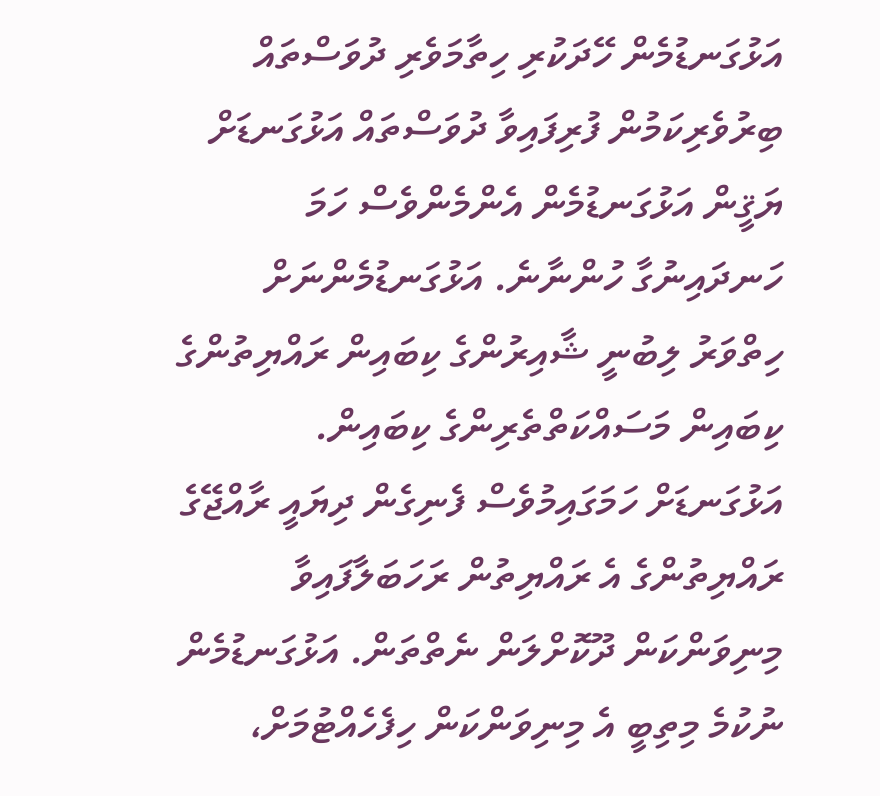އަޅުގަނޑުމެން ހޭދަކުރި ހިތާމަވެރި ދުވަސްތައް ބިރުވެރިކަމުން ފުރިފައިވާ ދުވަސްތައް އަޅުގަނޑަށް ޔަޤީން އަޅުގަނޑުމެން އެންމެންވެސް ހަމަ ހަނދައިނުގާ ހުންނާނެ. އަޅުގަނޑުމެންނަށް ހިތްވަރު ލިބުނީ ޝާއިރުންގެ ކިބައިން ރައްޔިތުންގެ ކިބައިން މަސައްކަތްތެރިންގެ ކިބައިން. އަޅުގަނޑަށް ހަމަގައިމުވެސް ފެނިގެން ދިޔައީ ރާއްޖޭގެ ރައްޔިތުންގެ އެ ރައްޔިތުން ރަހަބަލާފައިވާ މިނިވަންކަން ދޫކޮށްލަން ނެތްތަން. އަޅުގަނޑުމެން ނުކުމެ މިތިބީ އެ މިނިވަންކަން ހިފެހެއްޓުމަށް،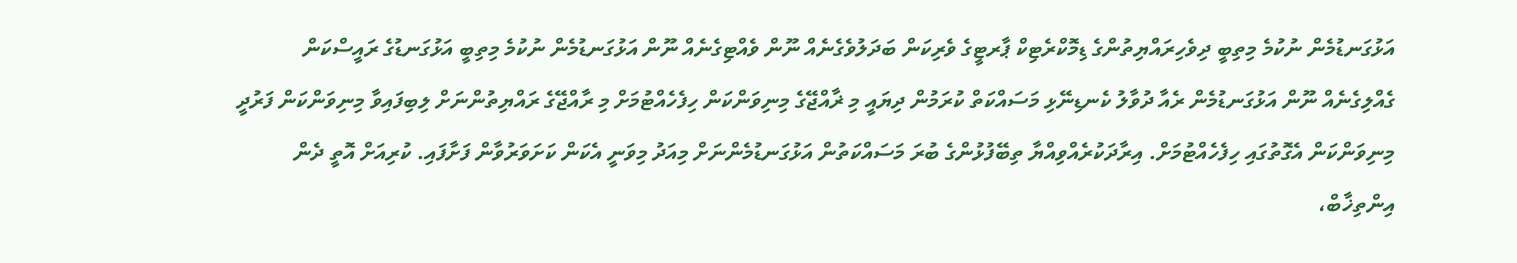އަޅުގަނޑުމެން ނުކުމެ މިތިބީ ދިވެހިރައްޔިތުންގެ ޑިމޮކްރެޓިކް ޕާރޓީގެ ވެރިކަން ބަދަލުވެގެނެއް ނޫން ވެއްޓިގެނެއް ނޫން އަޅުގަނޑުމެން ނުކުމެ މިތިބީ އަޅުގަނޑުގެ ރައީސްކަން ގެއްލިގެނެއް ނޫން އަޅުގަނޑުމެން ރެއާ ދުވާލު ކެނޑިނޭޅި މަސައްކަތް ކުރަމުން ދިޔައީ މި ޜާއްޖޭގެ މިނިވަންކަން ހިފެހެއްޓުމަށް މި ރާއްޖޭގެ ރައްޔިތުންނަށް ލިބިފައިވާ މިނިވަންކަން ފަރުދީ މިނިވަންކަން އެގޮތުގައި ހިފެހެއްޓުމަށް. އިރާދަކުރެއްވިއްޔާ ތިބޭފުޅުންގެ ބުރަ މަސައްކަތުން އަޅުގަނޑުމެންނަށް މިއަދު މިވަނީ އެކަން ކަށަވަރުވާން ފަށާފައި. ކުރިއަށް އޮތީ ދެން އިންތިޚާބް،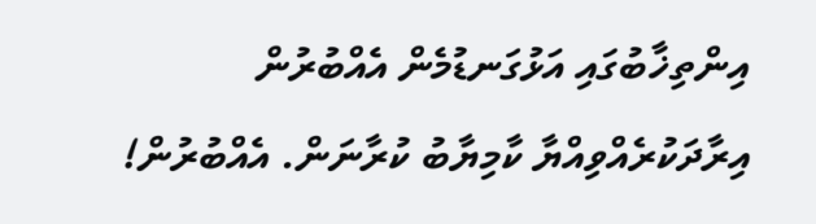އިންތިޚާބުގައި އަޅުގަނޑުމެން އެއްބުރުން އިރާދަކުރެއްވިއްޔާ ކާމިޔާބު ކުރާނަން. އެއްބުރުން!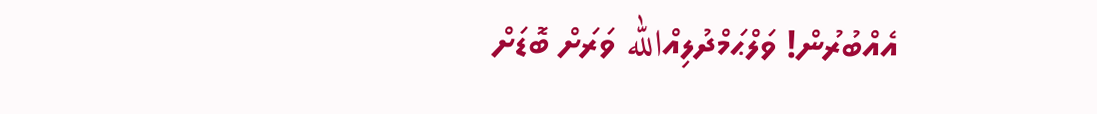އެއްބުރުން! ވަލްޙަމްދުލިއްالله ވަރަށް ބޮޑަށް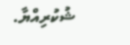ޝުކުރިއްޔާ.